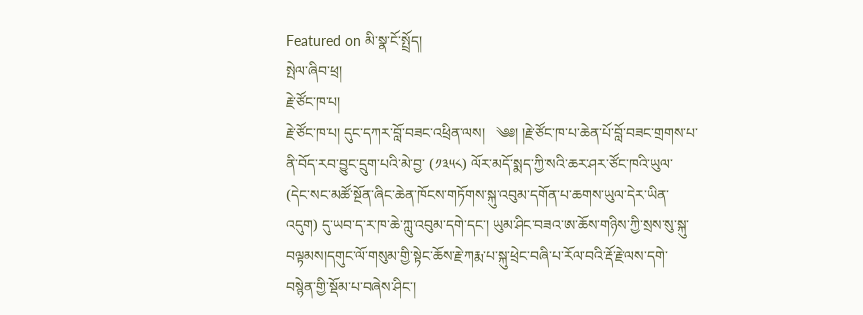Featured on མི་སྣ་ངོ་སྤྲོད།
སྤེལ་ཞིབ་ཕྲ།
རྗེ་ཙོང་ཁ་པ།
རྗེ་ཙོང་ཁ་པ། དུང་དཀར་བློ་བཟང་འཕྲིན་ལས།   ༄༅། །རྗེ་ཙོང་ཁ་པ་ཆེན་པོ་བློ་བཟང་གྲགས་པ་ནི་བོད་རབ་བྱུང་དྲུག་པའི་མེ་བྱ་ (༡༣༥༨) ལོར་མདོ་སྨད་ཀྱི་སའི་ཆར་ཤར་ཙོང་ཁའི་ཡུལ་ (དེང་སང་མཚོ་སྔོན་ཞིང་ཆེན་ཁོངས་གཏོགས་སྐུ་འབུམ་དགོན་པ་ཆགས་ཡུལ་དེར་ཡིན་འདུག) དུ་ཡབ་ད་ར་ཁ་ཆེ་ཀླུ་འབུམ་དགེ་དང་། ཡུམ་ཤིང་བཟའ་ཨ་ཆོས་གཉིས་ཀྱི་སྲས་སུ་སྐུ་བལྟམས།དགུང་ལོ་གསུམ་གྱི་སྟེང་ཆོས་རྗེ་ཀརྨ་པ་སྐུ་ཕྲེང་བཞི་པ་རོལ་བའི་རྡོ་རྗེ་ལས་དགེ་བསྙེན་གྱི་སྡོམ་པ་བཞེས་ཤིང་།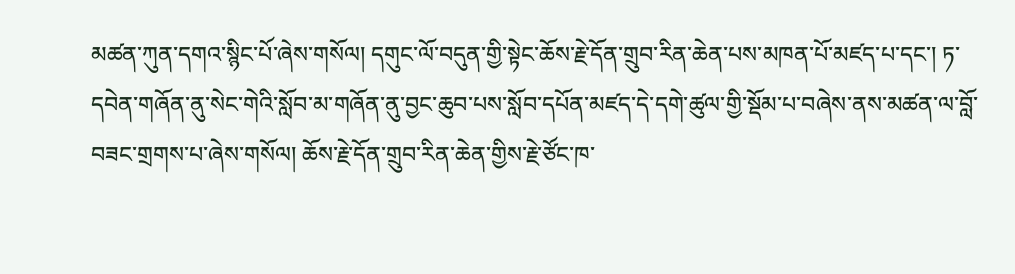མཚན་ཀུན་དགའ་སྙིང་པོ་ཞེས་གསོལ། དགུང་ལོ་བདུན་གྱི་སྟེང་ཆོས་རྗེ་དོན་གྲུབ་རིན་ཆེན་པས་མཁན་པོ་མཛད་པ་དང་། ཏ་དབེན་གཞོན་ནུ་སེང་གེའི་སློབ་མ་གཞོན་ནུ་བྱང་ཆུབ་པས་སློབ་དཔོན་མཛད་དེ་དགེ་ཚུལ་གྱི་སྡོམ་པ་བཞེས་ནས་མཚན་ལ་བློ་བཟང་གྲགས་པ་ཞེས་གསོལ། ཆོས་རྗེ་དོན་གྲུབ་རིན་ཆེན་གྱིས་རྗེ་ཙོང་ཁ་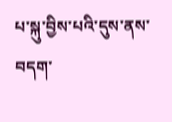པ་སྐུ་བྱིས་པའི་དུས་ནས་བདག་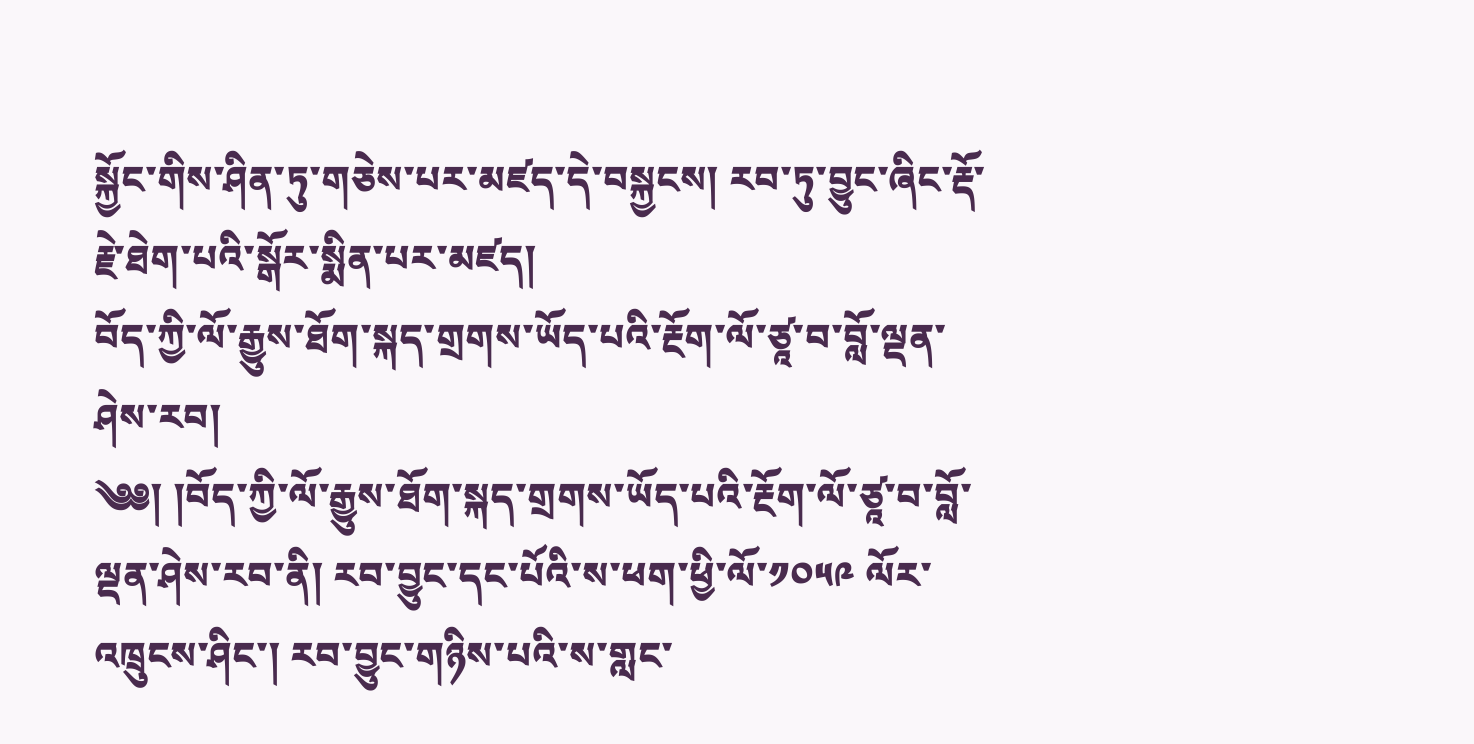སྐྱོང་གིས་ཤིན་ཏུ་གཅེས་པར་མཛད་དེ་བསྐྱངས། རབ་ཏུ་བྱུང་ཞིང་རྡོ་རྗེ་ཐེག་པའི་སྒོར་སྨིན་པར་མཛད།
བོད་ཀྱི་ལོ་རྒྱུས་ཐོག་སྐད་གྲགས་ཡོད་པའི་རྔོག་ལོ་ཙཱ་བ་བློ་ལྡན་ཤེས་རབ།
༄༅། །བོད་ཀྱི་ལོ་རྒྱུས་ཐོག་སྐད་གྲགས་ཡོད་པའི་རྔོག་ལོ་ཙཱ་བ་བློ་ལྡན་ཤེས་རབ་ནི། རབ་བྱུང་དང་པོའི་ས་ཕག་ཕྱི་ལོ་༡༠༥༩ ལོར་འཁྲུངས་ཤིང་། རབ་བྱུང་གཉིས་པའི་ས་གླང་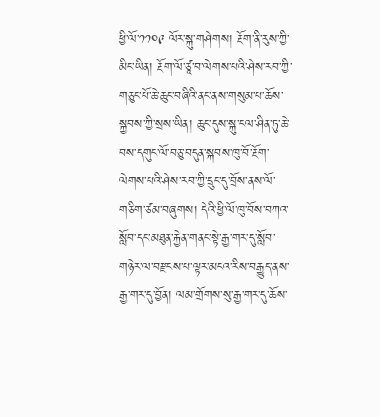ཕྱི་ལོ་༡༡༠༩ ལོར་སྐུ་གཤེགས། རྔོག་ནི་རུས་ཀྱི་མིང་ཡིན། རྔོག་ལོ་ཙཱ་བ་ལེགས་པའི་ཤེས་རབ་ཀྱི་གཅུང་པོ་ཆེ་ཆུང་བཞིའི་ནང་ནས་གསུམ་པ་ཆོས་སྐྱབས་ཀྱི་སྲས་ཡིན། ཆུང་དུས་སྐུ་ངལ་ཤིན་ཏུ་ཆེ་བས་དགུང་ལོ་བཅུ་བདུན་སྐབས་ཁུ་བོ་རྔོག་ལེགས་པའི་ཤེས་རབ་ཀྱི་དྲུང་དུ་བྲོས་ནས་ལོ་གཅིག་ཙམ་བཞུགས། དེའི་ཕྱི་ལོ་ཁུ་བོས་བཀའ་སློབ་དང་མཐུན་རྐྱེན་གནང་སྟེ་རྒྱ་གར་དུ་སློབ་གཉེར་ལ་བརྫངས་པ་ལྟར་མངའ་རིས་བརྒྱུད་ནས་རྒྱ་གར་དུ་བྱོན། ལམ་གྲོགས་སུ་རྒྱ་གར་དུ་ཆོས་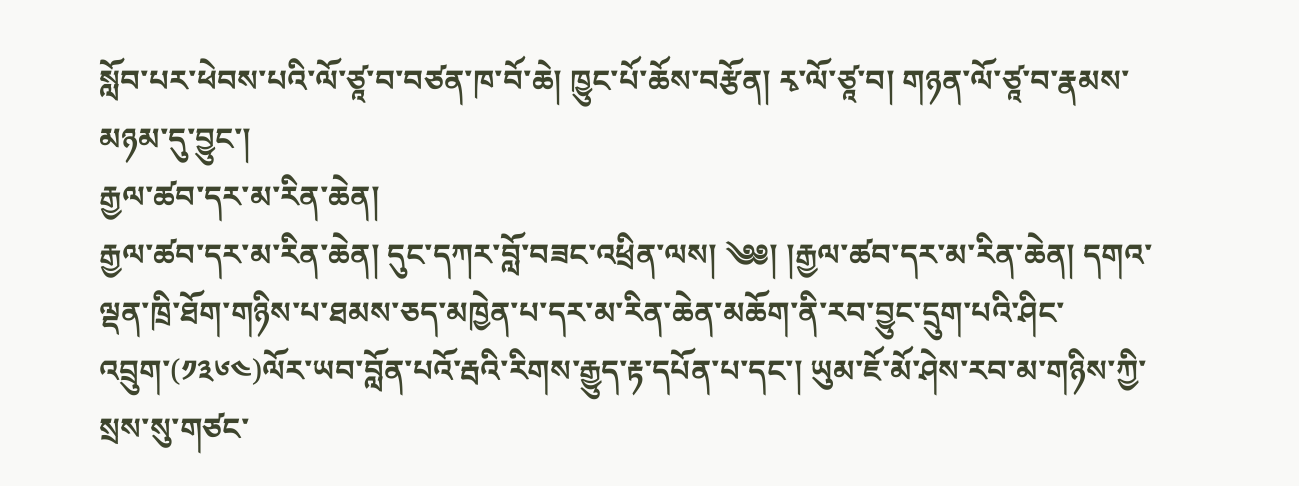སློབ་པར་ཕེབས་པའི་ལོ་ཙཱ་བ་བཙན་ཁ་བོ་ཆེ། ཁྱུང་པོ་ཆོས་བརྩོན། རྭ་ལོ་ཙཱ་བ། གཉན་ལོ་ཙཱ་བ་རྣམས་མཉམ་དུ་བྱུང་།
རྒྱལ་ཚབ་དར་མ་རིན་ཆེན།
རྒྱལ་ཚབ་དར་མ་རིན་ཆེན། དུང་དཀར་བློ་བཟང་འཕྲིན་ལས། ༄༅། །རྒྱལ་ཚབ་དར་མ་རིན་ཆེན། དགའ་ལྡན་ཁྲི་ཐོག་གཉིས་པ་ཐམས་ཅད་མཁྱེན་པ་དར་མ་རིན་ཆེན་མཆོག་ནི་རབ་བྱུང་དྲུག་པའི་ཤིང་འབྲུག་(༡༣༦༤)ལོར་ཡབ་བློན་པའོ་རྦའི་རིགས་རྒྱུད་རྟ་དཔོན་པ་དང་། ཡུམ་ཇོ་མོ་ཤེས་རབ་མ་གཉིས་ཀྱི་སྲས་སུ་གཙང་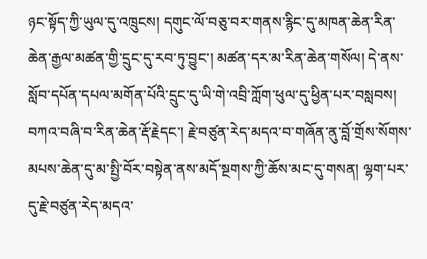ཉང་སྟོད་ཀྱི་ཡུལ་དུ་འཁྲུངས། དགུང་ལོ་བཅུ་བར་གནས་རྙིང་དུ་མཁན་ཆེན་རིན་ཆེན་རྒྱལ་མཚན་གྱི་དྲུང་དུ་རབ་ཏུ་བྱུང་། མཚན་དར་མ་རིན་ཆེན་གསོལ། དེ་ནས་སློབ་དཔོན་དཔལ་མགོན་པོའི་དྲུང་དུ་ཡི་གེ་འབྲི་ཀློག་ཕུལ་དུ་ཕྱིན་པར་བསླབས། བཀའ་བཞི་བ་རིན་ཆེན་རྡོ་རྗེདང་། རྗེ་བཙུན་རེད་མདའ་བ་གཞོན་ནུ་བློ་གྲོས་སོགས་མཔས་ཆེན་དུ་མ་སྤྱི་བོར་བསྟེན་ནས་མདོ་སྔགས་ཀྱི་ཆོས་མང་དུ་གསན། ལྷག་པར་དུ་རྗེ་བཙུན་རེད་མདའ་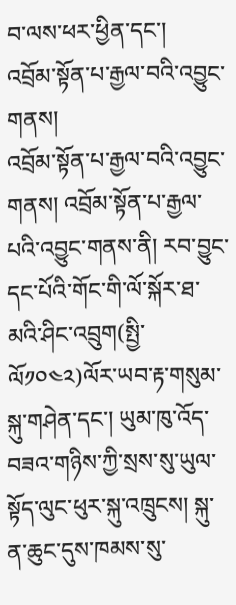བ་ལས་ཕར་ཕྱིན་དང་།
འབྲོམ་སྟོན་པ་རྒྱལ་བའི་འབྱུང་གནས།
འབྲོམ་སྟོན་པ་རྒྱལ་བའི་འབྱུང་གནས། འབྲོམ་སྟོན་པ་རྒྱལ་པའི་འབྱུང་གནས་ནི། རབ་བྱུང་དང་པོའི་གོང་གི་ལོ་སྐོར་ཐ་མའི་ཤིང་འབྲུག(སྤྱི་ལོ༡༠༤༢)ལོར་ཡབ་རྟ་གསུམ་སྐུ་གཤེན་དང་། ཡུམ་ཁུ་འོད་བཟའ་གཉིས་ཀྱི་སྲས་སུ་ཡུལ་སྟོད་ལུང་ཕུར་སྐུ་འཁྲུངས། སྐུ་ན་ཆུང་དུས་ཁམས་སུ་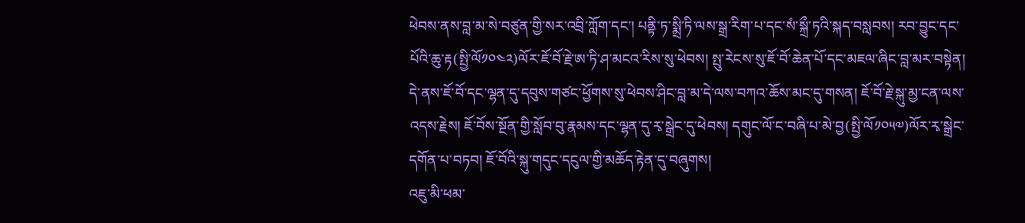ཕེབས་ནས་བླ་མ་སེ་བཙུན་གྱི་སར་འབྲི་ཀློག་དང་། པནྟི་ཏ་སྨྲི་ཏི་ལས་སྒྲ་རིག་པ་དང་སཾ་སྐྲྀ་ཏའི་སྐད་བསླབས། རབ་བྱུང་དང་པོའི་ཆུ་རྟ(སྤྱི་ལོ༡༠༤༢)ལོར་ཇོ་བོ་རྗེ་ཨ་ཏི་ཤ་མངའ་རིས་སུ་ཕེབས། སྤུ་རེངས་སུ་ཇོ་བོ་ཆེན་པོ་དང་མཇལ་ཞིང་བླ་མར་བསྟེན། དེ་ནས་ཇོ་བོ་དང་ལྷན་དུ་དབུས་གཙང་ཕྱོགས་སུ་ཕེབས་ཤིང་བླ་མ་དེ་ལས་བཀའ་ཆོས་མང་དུ་གསན། ཇོ་བོ་རྗེ་སྐུ་མྱ་ངན་ལས་འདས་རྗེས། ཇོ་བོས་སྔོན་གྱི་སློབ་བུ་རྣམས་དང་ལྷན་དུ་རྭ་སྒྲེང་དུ་ཕེབས། དགུང་ལོ་ང་བཞི་པ་མེ་བྱ(སྤྱི་ལོ༡༠༥༧)ལོར་རྭ་སྒྲེང་དགོན་པ་བཏབ། ཇོ་བོའི་སྐུ་གདུང་དངུལ་གྱི་མཆོད་རྟེན་དུ་བཞུགས།
འཇུ་མི་ཕམ་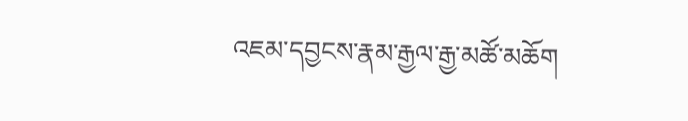འཇམ་དབྱངས་རྣམ་རྒྱལ་རྒྱ་མཚོ་མཆོག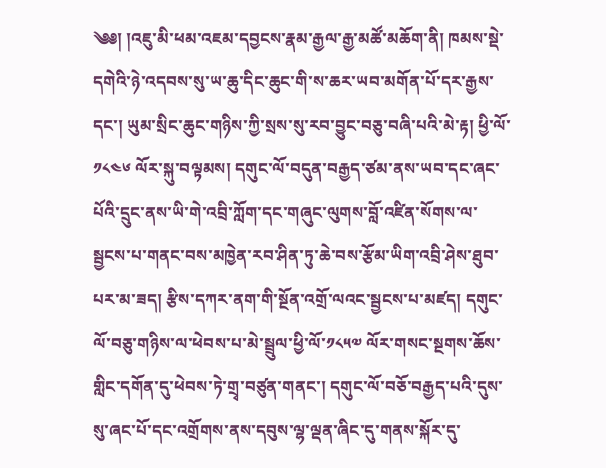༄༅། །འཇུ་མི་ཕམ་འཇམ་དབྱངས་རྣམ་རྒྱལ་རྒྱ་མཚོ་མཆོག་ནི། ཁམས་སྡེ་དགེའི་ཉེ་འདབས་སུ་ཡ་ཆུ་དིང་ཆུང་གི་ས་ཆར་ཡབ་མགོན་པོ་དར་རྒྱས་དང་། ཡུམ་སྲིང་ཆུང་གཉིས་ཀྱི་སྲས་སུ་རབ་བྱུང་བཅུ་བཞི་པའི་མེ་རྟ། ཕྱི་ལོ་༡༨༤༦ ལོར་སྐུ་བལྟམས། དགུང་ལོ་བདུན་བརྒྱད་ཙམ་ནས་ཡབ་དང་ཞང་པོའི་དྲུང་ནས་ཡི་གེ་འབྲི་ཀློག་དང་གཞུང་ལུགས་བློ་འཛིན་སོགས་ལ་སྦྱངས་པ་གནང་བས་མཁྱེན་རབ་ཤིན་ཏུ་ཆེ་བས་རྩོམ་ཡིག་འབྲི་ཤེས་ཐུབ་པར་མ་ཟད། རྩིས་དཀར་ནག་གི་སྔོན་འགྲོ་ལའང་སྦྱངས་པ་མཛད། དགུང་ལོ་བཅུ་གཉིས་ལ་ཕེབས་པ་མེ་སྦྲུལ་ཕྱི་ལོ་༡༨༥༧ ལོར་གསང་སྔགས་ཆོས་གླིང་དགོན་དུ་ཕེབས་ཏེ་གྲྭ་བཙུན་གནང་། དགུང་ལོ་བཅོ་བརྒྱད་པའི་དུས་སུ་ཞང་པོ་དང་འགྲོགས་ནས་དབུས་ལྷ་ལྡན་ཞིང་དུ་གནས་སྐོར་དུ་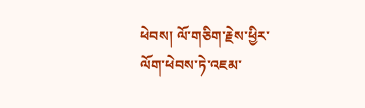ཕེབས། ལོ་གཅིག་རྗེས་ཕྱིར་ལོག་ཕེབས་ཏེ་འཇམ་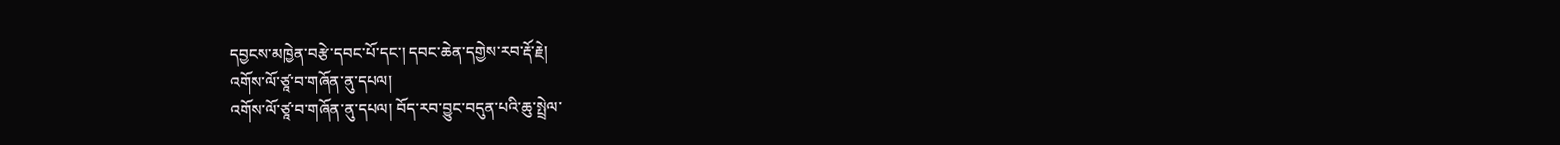དབྱངས་མཁྱེན་བརྩེ་དབང་པོ་དང་། དབང་ཆེན་དགྱེས་རབ་རྡོ་རྗེ།
འགོས་ལོ་ཙཱ་བ་གཞོན་ནུ་དཔལ།
འགོས་ལོ་ཙཱ་བ་གཞོན་ནུ་དཔལ། བོད་རབ་བྱུང་བདུན་པའི་ཆུ་སྤྲེལ་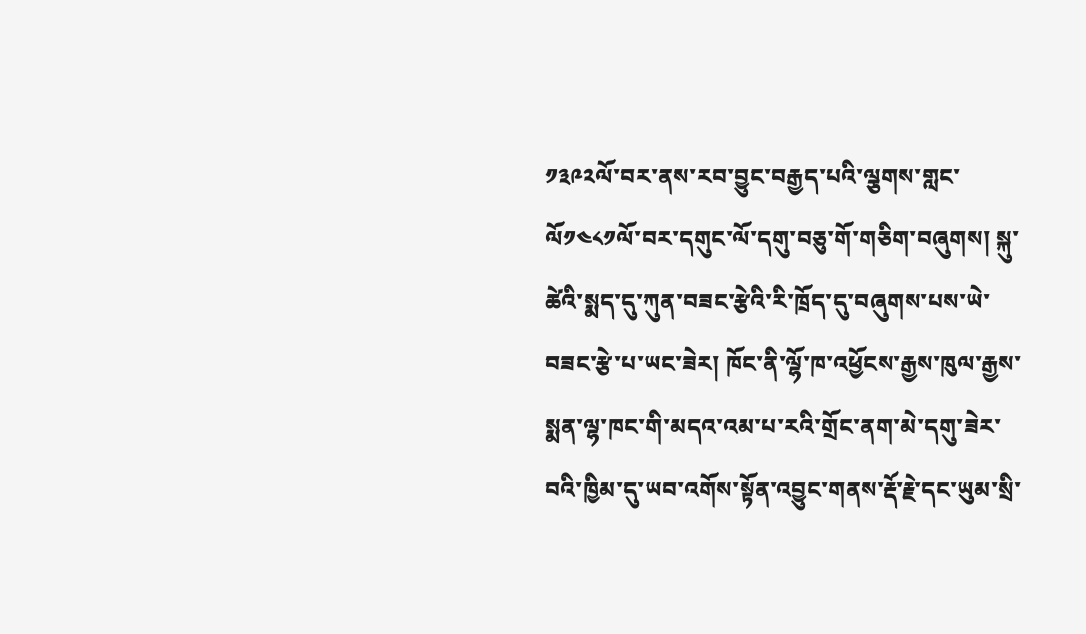༡༣༩༢ལོ་བར་ནས་རབ་བྱུང་བརྒྱད་པའི་ལྕགས་གླང་ལོ༡༤༨༡ལོ་བར་དགུང་ལོ་དགུ་བཅུ་གོ་གཅིག་བཞུགས། སྐུ་ཚེའི་སྨད་དུ་ཀུན་བཟང་རྩེའི་རི་ཁྲོད་དུ་བཞུགས་པས་ཡེ་བཟང་རྩེ་པ་ཡང་ཟེར། ཁོང་ནི་ལྷོ་ཁ་འཕྱོངས་རྒྱས་ཁུལ་རྒྱས་སྨན་ལྷ་ཁང་གི་མདའ་འམ་པ་རའི་གྲོང་ནག་མེ་དགུ་ཟེར་བའི་ཁྱིམ་དུ་ཡབ་འགོས་སྟོན་འབྱུང་གནས་རྡོ་རྗེ་དང་ཡུམ་སྲི་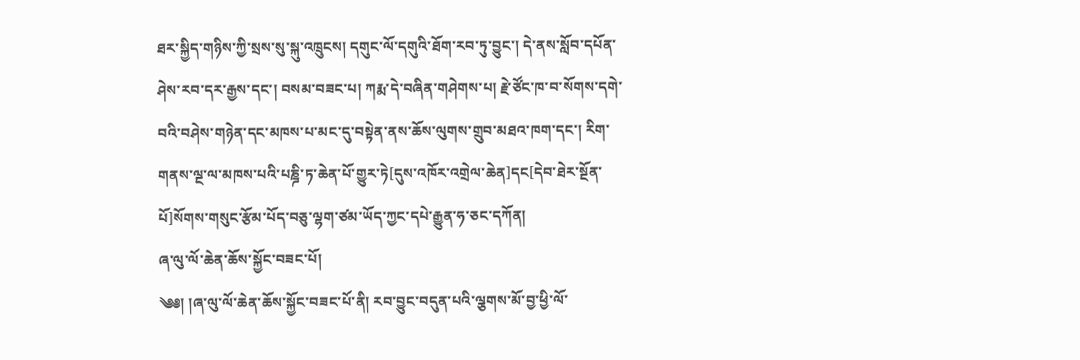ཐར་སྐྱིད་གཉིས་ཀྱི་སྲས་སུ་སྐུ་འཁྲུངས། དགུང་ལོ་དགུའི་ཐོག་རབ་ཏུ་བྱུང་། དེ་ནས་སློབ་དཔོན་ཤེས་རབ་དར་རྒྱས་དང་། བསམ་བཟང་པ། ཀརྨ་དེ་བཞིན་གཤེགས་པ། རྗེ་ཙོང་ཁ་བ་སོགས་དགེ་བའི་བཤེས་གཉེན་དང་མཁས་པ་མང་དུ་བསྟེན་ནས་ཆོས་ལུགས་གྲུབ་མཐའ་ཁག་དང་། རིག་གནས་ལྔ་ལ་མཁས་པའི་པཎྜི་ཏ་ཆེན་པོ་གྱུར་ཏེ[དུས་འཁོར་འགྲེལ་ཆེན]དང[དེབ་ཐེར་སྔོན་པོ]སོགས་གསུང་རྩོམ་པོད་བཅུ་ལྷག་ཙམ་ཡོད་ཀྱང་དཔེ་རྒྱུན་ཧ་ཅང་དཀོན།
ཞ་ལུ་ལོ་ཆེན་ཆོས་སྐྱོང་བཟང་པོ།
༄༅། །ཞ་ལུ་ལོ་ཆེན་ཆོས་སྐྱོང་བཟང་པོ་ནི། རབ་བྱུང་བདུན་པའི་ལྕགས་མོ་བྱ་ཕྱི་ལོ་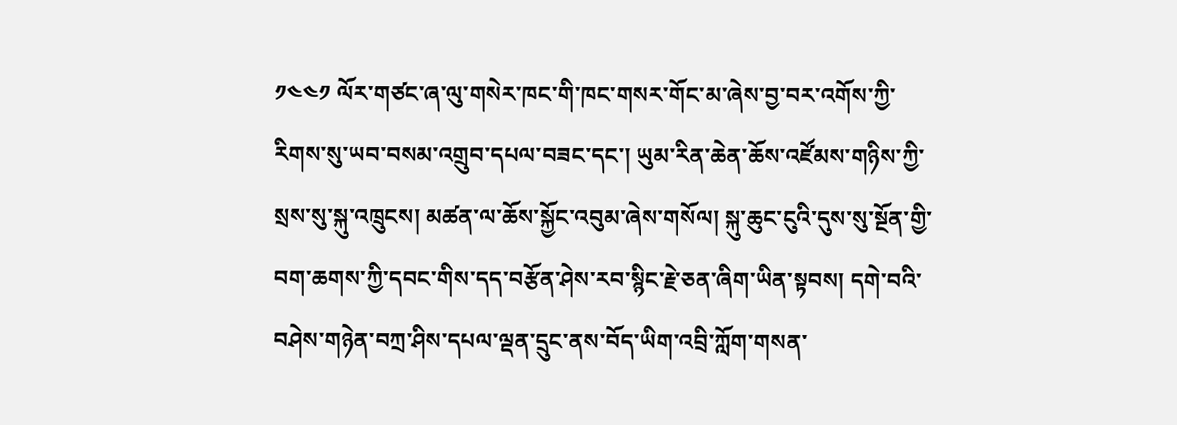༡༤༤༡ ལོར་གཙང་ཞ་ལུ་གསེར་ཁང་གི་ཁང་གསར་གོང་མ་ཞེས་བྱ་བར་འགོས་ཀྱི་རིགས་སུ་ཡབ་བསམ་འགྲུབ་དཔལ་བཟང་དང་། ཡུམ་རིན་ཆེན་ཆོས་འཛོམས་གཉིས་ཀྱི་སྲས་སུ་སྐུ་འཁྲུངས། མཚན་ལ་ཆོས་སྐྱོང་འབུམ་ཞེས་གསོལ། སྐུ་ཆུང་ངུའི་དུས་སུ་སྔོན་གྱི་བག་ཆགས་ཀྱི་དབང་གིས་དད་བརྩོན་ཤེས་རབ་སྙིང་རྗེ་ཅན་ཞིག་ཡིན་སྟབས། དགེ་བའི་བཤེས་གཉེན་བཀྲ་ཤིས་དཔལ་ལྡན་དྲུང་ནས་བོད་ཡིག་འབྲི་ཀློག་གསན་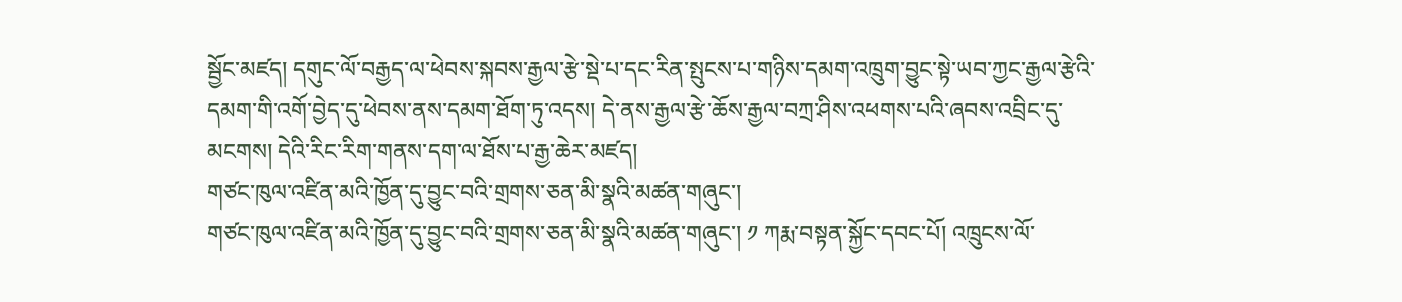སྦྱོང་མཛད། དགུང་ལོ་བརྒྱད་ལ་ཕེབས་སྐབས་རྒྱལ་རྩེ་སྡེ་པ་དང་རིན་སྤུངས་པ་གཉིས་དམག་འཁྲུག་བྱུང་སྟེ་ཡབ་ཀྱང་རྒྱལ་རྩེའི་དམག་གི་འགོ་བྱེད་དུ་ཕེབས་ནས་དམག་ཐོག་ཏུ་འདས། དེ་ནས་རྒྱལ་རྩེ་ཆོས་རྒྱལ་བཀྲ་ཤིས་འཕགས་པའི་ཞབས་འབྲིང་དུ་མངགས། དེའི་རིང་རིག་གནས་དག་ལ་ཐོས་པ་རྒྱ་ཆེར་མཛད།
གཙང་ཁུལ་འཛིན་མའི་ཁྱོན་དུ་བྱུང་བའི་གྲགས་ཅན་མི་སྣའི་མཚན་གཞུང་།
གཙང་ཁུལ་འཛིན་མའི་ཁྱོན་དུ་བྱུང་བའི་གྲགས་ཅན་མི་སྣའི་མཚན་གཞུང་། ༡ ཀརྨ་བསྟན་སྐྱོང་དབང་པོ། འཁྲུངས་ལོ་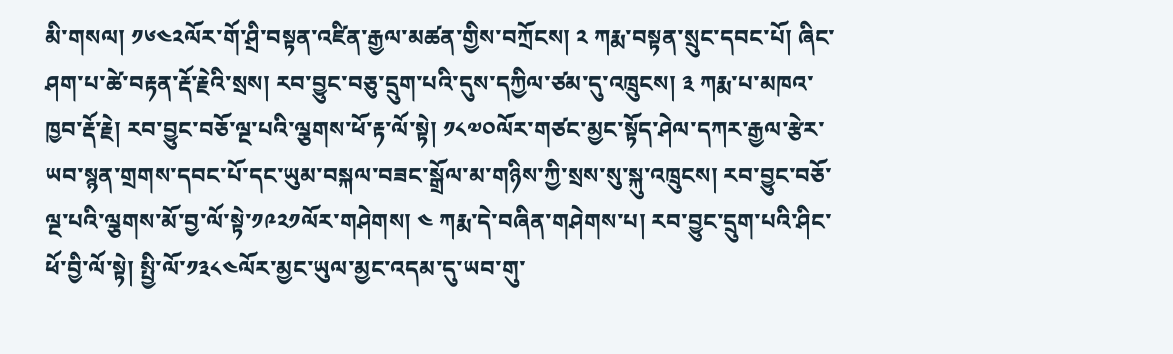མི་གསལ། ༡༦༤༢ལོར་གོ་ཤྲི་བསྟན་འཛིན་རྒྱལ་མཚན་གྱིས་བཀྲོངས། ༢ ཀརྨ་བསྟན་སྲུང་དབང་པོ། ཞིང་ཤག་པ་ཚེ་བརྟན་རྡོ་རྗེའི་སྲས། རབ་བྱུང་བཅུ་དྲུག་པའི་དུས་དཀྱིལ་ཙམ་དུ་འཁྲུངས། ༣ ཀརྨ་པ་མཁའ་ཁྱབ་རྡོ་རྗེ། རབ་བྱུང་བཅོ་ལྔ་པའི་ལྕགས་ཕོ་རྟ་ལོ་སྟེ། ༡༨༧༠ལོར་གཙང་མྱང་སྟོད་ཤེལ་དཀར་རྒྱལ་རྩེར་ཡབ་སྙན་གྲགས་དབང་པོ་དང་ཡུམ་བསྐལ་བཟང་སྒྲོལ་མ་གཉིས་ཀྱི་སྲས་སུ་སྐུ་འཁྲུངས། རབ་བྱུང་བཅོ་ལྔ་པའི་ལྕགས་མོ་བྱ་ལོ་སྟེ་༡༩༢༡ལོར་གཤེགས། ༤ ཀརྨ་དེ་བཞིན་གཤེགས་པ། རབ་བྱུང་དྲུག་པའི་ཤིང་ཕོ་བྱི་ལོ་སྟེ། སྤྱི་ལོ་༡༣༨༤ལོར་མྱང་ཡུལ་མྱང་འདམ་དུ་ཡབ་གུ་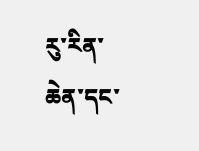རུ་རིན་ཆེན་དང་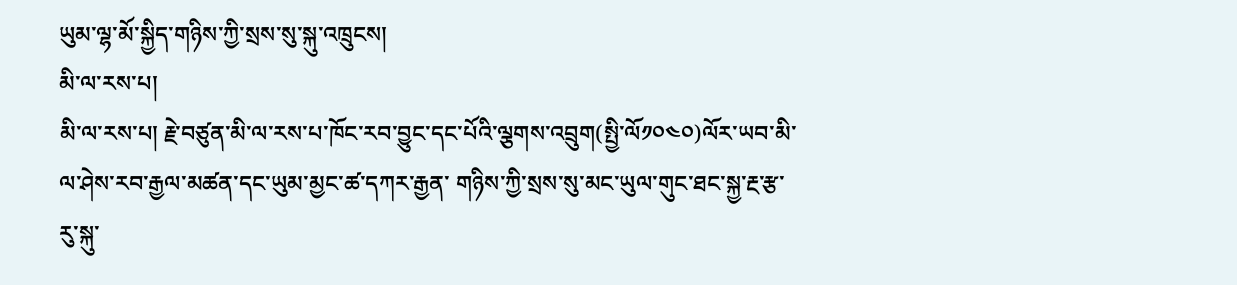ཡུམ་ལྷ་མོ་སྐྱིད་གཉིས་ཀྱི་སྲས་སུ་སྐུ་འཁྲུངས།
མི་ལ་རས་པ།
མི་ལ་རས་པ། རྗེ་བཙུན་མི་ལ་རས་པ་ཁོང་རབ་བྱུང་དང་པོའི་ལྕགས་འབྲུག(སྤྱི་ལོ༡༠༤༠)ལོར་ཡབ་མི་ལ་ཤེས་རབ་རྒྱལ་མཚན་དང་ཡུམ་མྱང་ཚ་དཀར་རྒྱན་ གཉིས་ཀྱི་སྲས་སུ་མང་ཡུལ་གུང་ཐང་སྐྱ་རྔ་རྩ་རུ་སྐུ་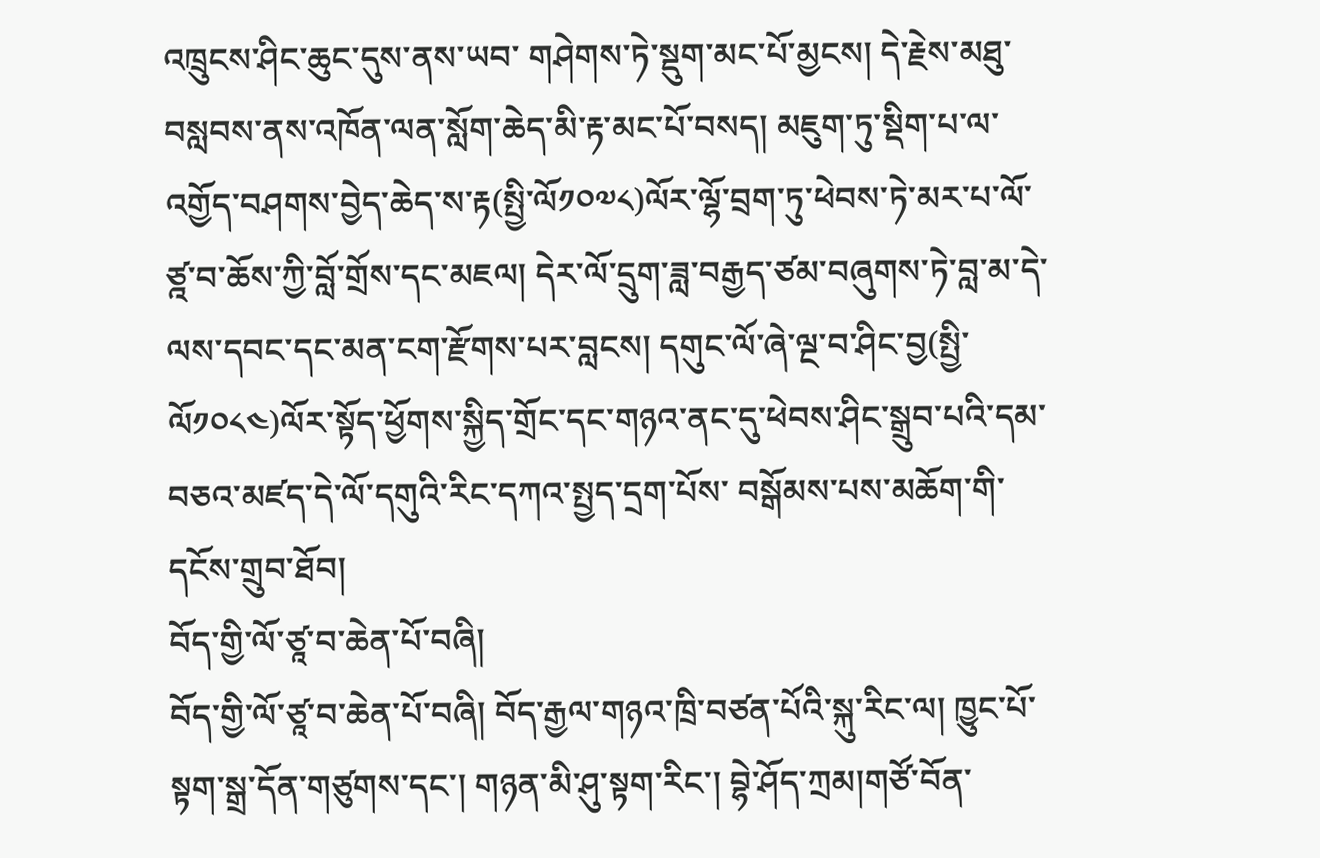འཁྲུངས་ཤིང་ཆུང་དུས་ནས་ཡབ་ གཤེགས་ཏེ་སྡུག་མང་པོ་མྱངས། དེ་རྗེས་མཐུ་བསླབས་ནས་འཁོན་ལན་སློག་ཆེད་མི་རྟ་མང་པོ་བསད། མཇུག་ཏུ་སྡིག་པ་ལ་འགྱོད་བཤགས་བྱེད་ཆེད་ས་རྟ(སྤྱི་ལོ༡༠༧༨)ལོར་ལྷོ་བྲག་ཏུ་ཕེབས་ཏེ་མར་པ་ལོ་ཙྰ་བ་ཆོས་ཀྱི་བློ་གྲོས་དང་མཇལ། དེར་ལོ་དྲུག་ཟླ་བརྒྱད་ཙམ་བཞུགས་ཏེ་བླ་མ་དེ་ལས་དབང་དང་མན་ངག་རྫོགས་པར་བླངས། དགུང་ལོ་ཞེ་ལྔ་བ་ཤིང་བྱ(སྤྱི་ལོ༡༠༨༤)ལོར་སྟོད་ཕྱོགས་སྐྱིད་གྲོང་དང་གཉའ་ནང་དུ་ཕེབས་ཤིང་སྒྲུབ་པའི་དམ་བཅའ་མཛད་དེ་ལོ་དགུའི་རིང་དཀའ་སྤྱད་དྲག་པོས་ བསྒོམས་པས་མཆོག་གི་དངོས་གྲུབ་ཐོབ།
བོད་གྱི་ལོ་ཙཱ་བ་ཆེན་པོ་བཞི།
བོད་གྱི་ལོ་ཙཱ་བ་ཆེན་པོ་བཞི། བོད་རྒྱལ་གཉའ་ཁྲི་བཙན་པོའི་སྐུ་རིང་ལ། ཁྱུང་པོ་སྟག་སྒྲ་དོན་གཙུགས་དང་། གཉན་མི་ཤུ་སྟག་རིང་། བྷེ་ཤོད་ཀྲམ།གཙོ་བོན་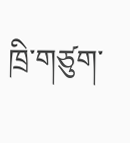ཁྲི་གཙུག་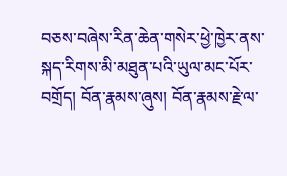བཅས་བཞེས་རིན་ཆེན་གསེར་ཕྱེ་ཁྱེར་ནས་སྐད་རིགས་མི་མཐུན་པའི་ཡུལ་མང་པོར་བགྲོད། བོན་རྣམས་ཞུས། བོན་རྣམས་རྗེ་ལ་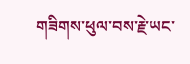གཟིགས་ཕུལ་བས་རྗེ་ཡང་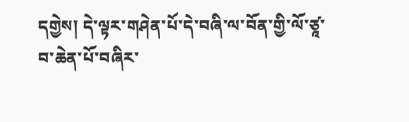དགྱེས། དེ་ལྟར་གཤེན་པོ་དེ་བཞི་ལ་བོན་གྱི་ལོ་ཙཱ་བ་ཆེན་པོ་བཞིར་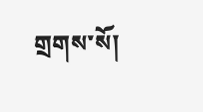གྲགས་སོ།